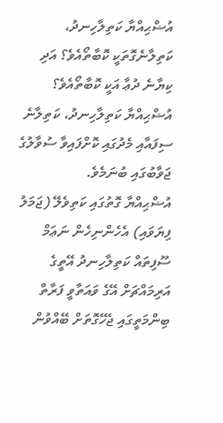އުޟްޙިއްޔާ ކަތިލާހިނދު، ކަތިލާނެގޮތަކީ ކޮބާތޯއެވެ؟ އަދި ކިޔާނެ ދުޢާ އަކީ ކޮބާތޯއެވެ؟
އުޟްޙިއްޔާ ކަތިލާހިނދު، ކަތިލާނެ ސިފައާއި މެދުގައި ކޮށްފައިވާ ސުވާލުގެ ޖަވާބުގައި ބުނަމެވެ.
އުޟްޙިއްޔާ ގޮތުގައި ކަތިވެލޭ (ޖަމަލު ފިޔަވައި) އެހެންނިހެން ނަޢަމް ސޫފިތައް ކަތިލާހިނދު އޭތީގެ އަރިމައްޗަށް އޭގެ ވައަތާވީ ފަރާތް ބިންމަތީގައި ޖެހޭގޮތަށް ބޭއްވުން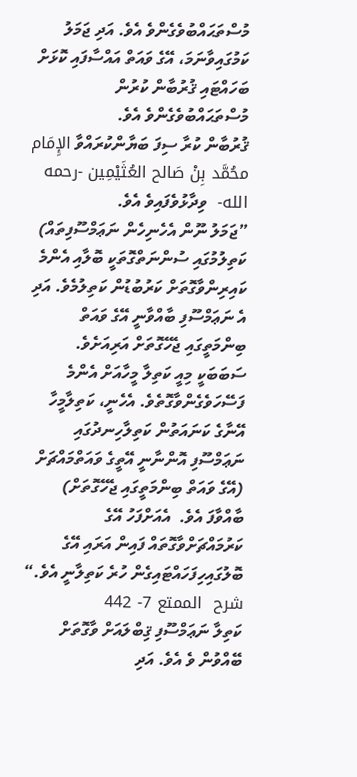މުސްތަޙައްބުވެގެންވެ އެވެ. އަދި ޖަމަލު ކަމުގައިވާނަމަ، އޭގެ ވައަތް އައްސާފައި ކޮޅަށް ބަހައްޓައި ޤުރުބާން ކުރުން މުސްތަޙައްބުވެގެންވެ އެވެ.
ޤުރުބާން ކުރާ ސިފަ ބަޔާންކުރައްވާ الإِمَام محُمَّد بِنْ صَالح العُثَيْمِين -رحمه الله-  ވިދާޅުވެފައިވެ އެވެ.
”ޖަމަލު ނޫން އެހެނިހެން ނަޢަމްސޫފިތައް) ކަތިލުމުގައި ސުންނަތްގޮތަކީ ބޮލާއި އެންމެ ކައިރިންވާގޮތަށް ކަރުބުޑުން ކަތިލުމެވެ. އަދި އެ ނަޢަމްސޫފި ބާއްވާނީ އޭގެ ވައަތް ބިންމަތީގައި ޖެހޭގޮތަށް އަރިއަށެވެ. ސަބަބަކީ މިއީ ކަތިލާ މީހާއަށް އެންމެ ފަސޭހަވެގެންވާގޮތެވެ. އެހެނީ، ކަތިލާމީހާ އޭނާގެ ކަނައަތުން ކަތިލާހިނދުގައި ނަޢަމްސޫފި އޮންނާނީ އޭތީގެ ވައަތްމައްޗަށް (އޭގެ ވައަތް ބިންމަތީގައި ޖެހޭގޮތަށް) ބާއްވާފަ އެވެ.  އެއަށްފަހު އޭގެ ކަރުމައްޗަށްވާގޮތައް ފައިން އަރައި އޭގެ ބޮލުގައިހިފަހައްޓައިގެން ހުރެ ކަތިލާނީ އެވެ.“  شرح  الممتع 7- 442
ކަތިލާ ނަޢަމްސޫފި ޤިބްލައަށް ވާގޮތަށް ބޭއްވުން ވެ އެވެ. އަދި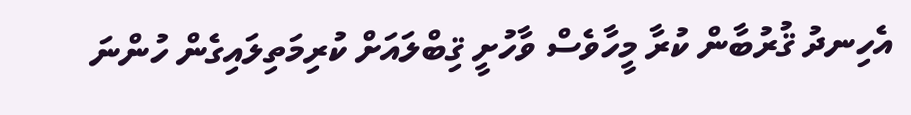އެހިނދު ޤުރުބާން ކުރާ މީހާވެސް ވާހުށީ ޤިބްލައަށް ކުރިމަތިލައިގެން ހުންނަ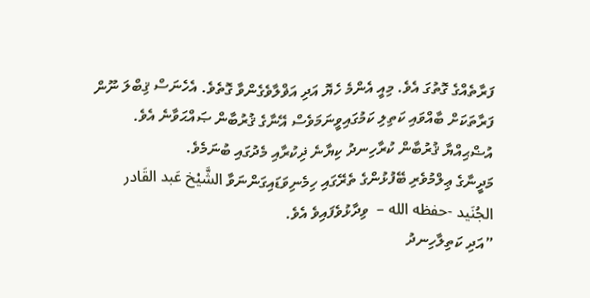ފަރާތެއްގެ ގޮތުގަ އެވެ. މިއީ އެންމެ ހެޔޮ އަދި އަޥްލާވެގެންވާ ގޮތެވެ. އެހެނަސް ޤިބްލަ ނޫން ފަރާތަކަށް ބާއްވައި ކަތިލި ކަމުގައިވީނަމަވެސް އޭނާގެ ޤުރުބާން ޞައްޙަވާނެ އެވެ.
އުޟްޙިއްޔާ ޤުރުބާން ކުރާހިނދު ކިޔާނެ ޛިކުރާއި މެދުގައި ބުނަމެވެ.
މަދީނާގެ ޢިލްމުވެރި ބޭފުޅުންގެ ތެރޭގައި ހިމެނިވަޑައިގަންނަވާ الشَّيْخ عَبد القَادر الجُنَيد -حفظه الله –  ވިދާޅުވެފައިވެ އެވެ.
”އަދި ކަތިލާހިނދު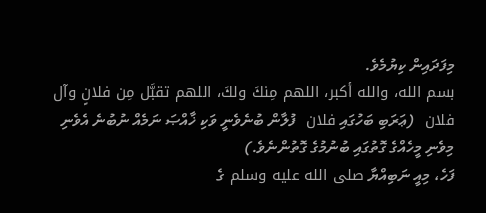މިފަދައިން ކިޔުމެވެ.
بسم الله، والله أكبر، اللهم مِنكَ ولكَ، اللهم تقبَّل مِن فلانٍ وآل فلان  (ޢަރަބި ބަހުގައި فلان  ފުލާން ބުނެވެނީ ވަކި ޚާއްޞަ ނަމެއް ނުބުނެ އެވެނި މިވެނި މީހެއްގެ ގޮތުގައި ބުނުމުގެ ގޮތުންނެވެ.)
ފަހެ، މިއީ ނަބިއްޔާ صلى الله عليه وسلم ގެ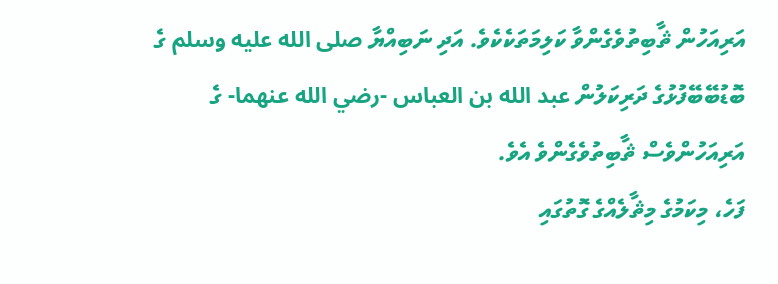އަރިއަހުން ޘާބިތުވެގެންވާ ކަލިމަތަކެކެވެ. އަދި ނަބިއްޔާ صلى الله عليه وسلم ގެ ބޮޑުބޭބޭފުޅުގެ ދަރިކަލުން عبد الله بن العباس -رضي الله عنهما- ގެ އަރިއަހުންވެސް ޘާބިތުވެގެންވެ އެވެ.
ފަހެ، މިކަމުގެ މިޘާލެއްގެ ގޮތުގައި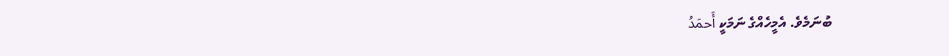ބުނަމެވެ. އެމީހެއްގެ ނަމަކީ أَحمَدُ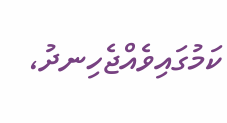ކަމުގައިވެއްޖެހިނދު،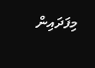މިފަދައިން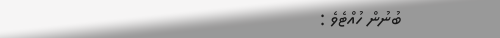ބުނުން ހުއްޓެވެ :